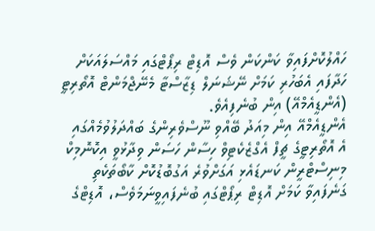ހައްލުކޮށްފައިވާ ކަންކަން ވެސް އޮޑިޓް ރިޕޯޓްގައި މައްސަލައަކަށް ހަދާފައި އެބަހުރި ކަމަށް ނޭޝަނަލް ޑިޒާސްޓާ މެނޭޖްމަންޓް އޮތޯރިޓީ (އެންޑީއެމްއޭ) އިން ބުނެފިއެވެ.
އެންޑީއެމްއޭ އިން މިއަދު ބޭއްވި ނޫސްވެރިންގެ ބައްދަލުވުމެއްގައި އެ އޮތޯރިޓީގެ ޗީފް އެގްޒެކެޓިވް ހިސާން ހަސަން ވިދާޅުވީ އިކޮނޮމިކް މިނިސްޓްރީން ކަނޑައެޅި އަގަށްވުރެ އަގުބޮޑުކޮށް ކާބޯތަކެތި ގަނެފައިވާ ކަމަށް އޮޑިޓް ރިޕޯޓްގައި ބުނެފައިވީނަމަވެސް، އޮޑިޓްގެ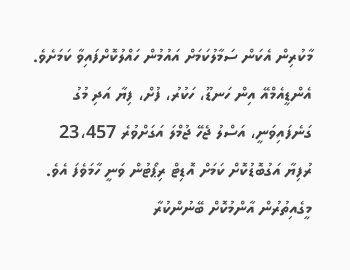މާކުރިން އެކަން ސަމާލުކަމަށް އައުމުން ހައްލުކޮށްފައިވާ ކަމަށެވެ.
އެންޑީއެމްއޭ އިން ހަނޑޫ، ހަކުރު، ފުށް، ފިޔާ އަދި މުގު ގަނެފައިވަނީ، އަސްލު ޖެހޭ ޖުމްލަ އަގަށްވުރެ 23،457 ރުފިޔާ އަގުބޮޑުކޮށް ކަމަށް އޮޑިޓް ރިޕޯޓުން ވަނީ ހާމަވެފަ އެވެ.
މީގެއިތުރުން އާންމުކޮށް ބޭނުންކުރާ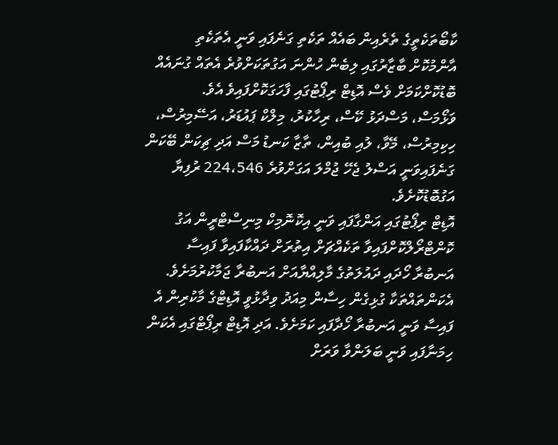ކާބޯތަކެތީގެ ތެރެއިން ބައެއް ތަކެތި ގަނެފައި ވަނީ އެތަކެތި އާންމުކޮށް ބާޒާރުގައި ލިބެން ހުންނަ އަގުތަކަށްވުރެ އެތައް ގުނައެއް ބޮޑުކޮށްކަމަށް ވެސް އޮޑިޓް ރިޕޯޓުގައި ފާހަގަކޮށްފައިވެ އެވެ.
ވަޅޯމަސް، މަސްދަޅު ކޭސް، ރިހާކުރު، މިލްކް ޕައުޑަރު، އަސޭމިރުސް، ހިކިމިރުސް، މޭވާ، ލުއި ބުއިން، ތާޒާ ކަނޑު މަސް އަދި ޗިކަން ބޭކަން ގަނެފައިވަނީ އަސްލު ޖެހޭ ޖުމްލަ އަގަށްވުރެ 224،546 ރުފިޔާ އަގުބޮޑުކޮށެވެ.
އޮޑިޓް ރިޕޯޓުގައި އަންގާފައި ވަނީ އިކޮނޮމިކް މިނިސްޓްރީން އަގު ކޮންޓްރޯލްކޮށްފައިވާ ތަކެއްޗަށް އިތުރަށް ދައްކާފައިވާ ފައިސާ އަނބުރާ ހޯދައި ދައުލަތުގެ މާލިއްޔާއަށް އަނބުރާ ޖަމާކުރުމަށެވެ.
އެކަންތައްތަކާ ގުޅިގެން ހިސާން މިއަދު ވިދާޅުވީ އޮޑިޓްގެ މާކުރިން އެ ފައިސާ ވަނީ އަނބުރާ ހޯދާފައި ކަމަށެވެ. އަދި އޮޑިޓް ރިޕޯޓްގައި އެކަން ހިމަނާފައި ވަނީ ބަލަންވާ ވަރަށް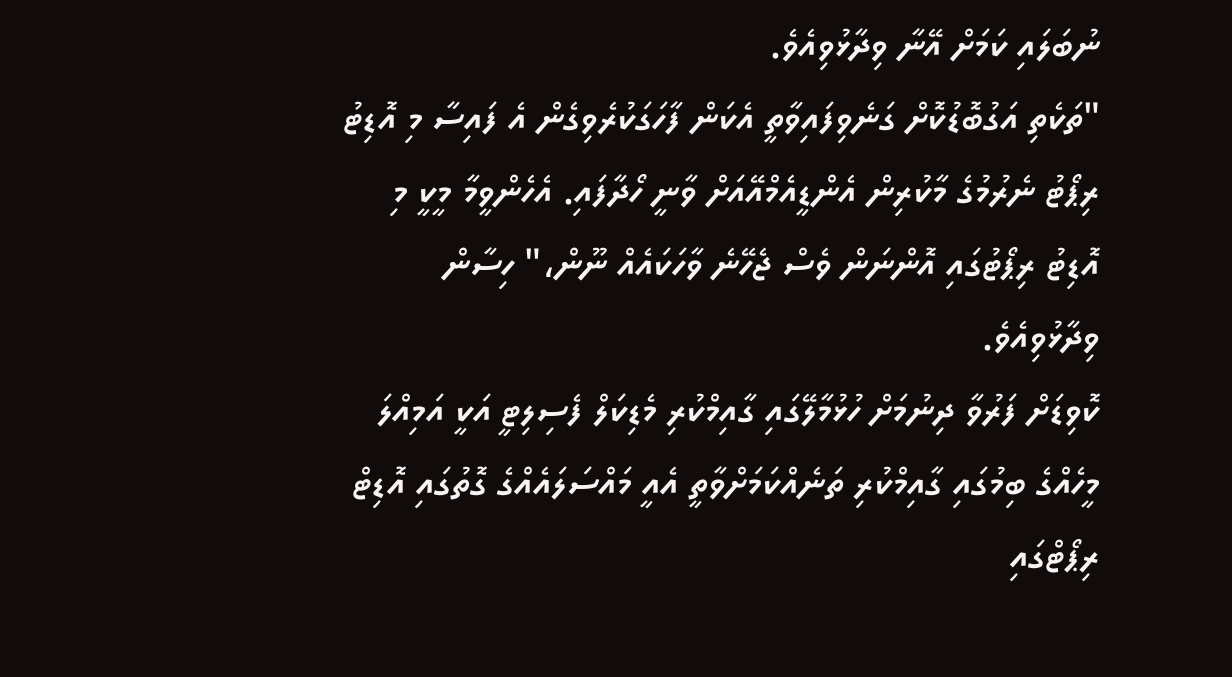ނުބަލައި ކަމަށް އޭނާ ވިދާޅުވިއެވެ.
"ތަކެތި އަގުބޮޑުކޮށް ގަނެވިފައިވާތީ އެކަން ފާހަގަކުރެވިގެން އެ ފައިސާ މި އޮޑިޓު ރިޕޯޓު ނެރުމުގެ މާކުރިން އެންޑީއެމްއޭއަށް ވާނީ ހޯދާފައި. އެހެންވީމާ މީކީ މި އޮޑިޓު ރިޕޯޓުގައި އޮންނަން ވެސް ޖެހޭނެ ވާހަކައެއް ނޫން،" ހިސާން ވިދާޅުވިއެވެ.
ކޮވިޑަށް ފަރުވާ ދިނުމަށް ހުޅުމާލޭގައި ގާއިމްކުރި މެޑިކަލް ފެސިލިޓީ އަކީ އަމިއްލަ މީހެއްގެ ބިމުގައި ގާއިމްކުރި ތަނެއްކަމަށްވާތީ އެއީ މައްސަލައެއްގެ ގޮތުގައި އޮޑިޓް ރިޕޯޓްގައި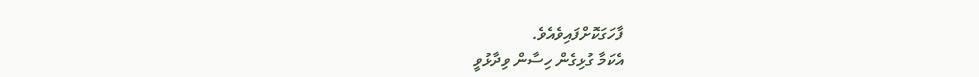ފާހަގަކޮށްފައިވެއެވެ.
އެކަމާ ގުޅިގެން ހިސާން ވިދާޅުވީ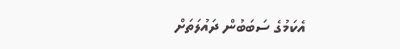އެކަމުގެ ސަބަބުން ދައުލަތަށް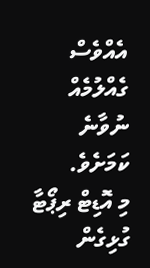އެއްވެސް ގެއްލުމެއް ނުވާނެ ކަމަށެވެ.
މި އޮޑިޓް ރިޕޯޓާ ގުޅިގެން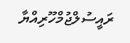ރައީސުލްޖުމްހޫރިއްޔާ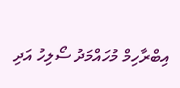އިބްރާހިމް މުހައްމަދު ސޯލިހު އަދި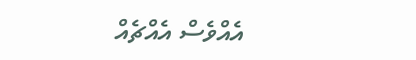އެއްވެސް އެއްޗެއް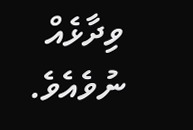ވިދާޅެއް ނުވެއެވެ.